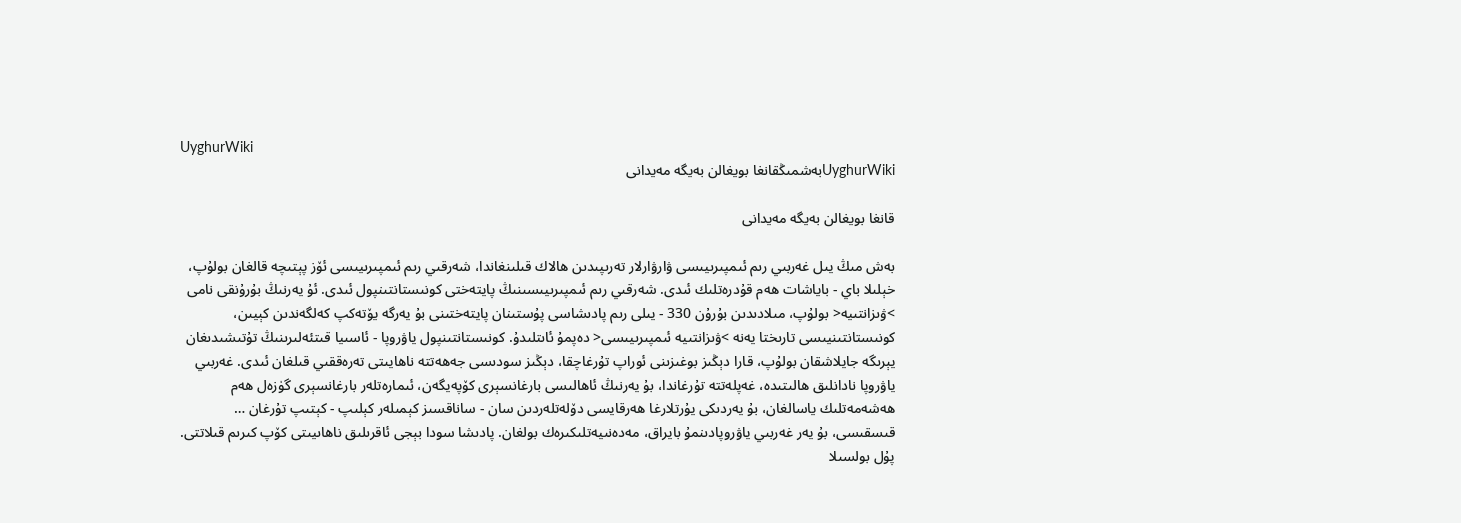UyghurWiki
UyghurWikiبەشمىڭقانغا بويغالن بەيگە مەيدانى

قانغا بويغالن بەيگە مەيدانى

بەش مىڭ يىل غەربىي رىم ئىمپىرىيىسى ۋارۋارلار تەرىپىدىن ھالاك قىلىنغاندا، شەرقىي رىم ئىمپىرىيىسى ئۆز پېتىچە قالغان بولۇپ، خېلىلا باي - باياشات ھەم قۇدرەتلىك ئىدى. شەرقىي رىم ئىمپىرىيىسىنىڭ پايتەختى كونىستانتىنپول ئىدى. ئۇ يەرنىڭ بۇرۇنقى نامى >ۋىزانتىيە< بولۇپ، مىلادىدىن بۇرۇن 330 - يىلى رىم پادىشاسى پۇستىنان پايتەختىنى بۇ يەرگە يۆتەكپ كەلگەندىن كېيىن، كونىستانتىنيىسى تارىختا يەنە >ۋىزانتىيە ئىمپىرىيىسى< دەپمۇ ئاىتلىدۇ. كونىستانتىنپول ياۋروپا - ئاسىيا قىتئەلىرىنىڭ تۇتىشىدىغان يېرىگە جايلاشقان بولۇپ، قارا دېڭىز بوغىزىنى ئوراپ تۇرغاچقا، دېڭىز سودىسى جەھەتتە ناھايىتى تەرەققىي قىلغان ئىدى. غەربىي ياۋروپا نادانلىق ھالىتىدە، غەپلەتتە تۇرغاندا، بۇ يەرنىڭ ئاھالىسى بارغانسېرى كۆپەيگەن، ئىمارەتلەر بارغانسېرى گۈزەل ھەم ھەشەمەتلىك ياسالغان، بۇ يەردىكى يۇرتلارغا ھەرقايسى دۆلەتلەردىن سان - ساناقسىز كېمىلەر كېلىپ - كېتىپ تۇرغان … قىسقىسى، بۇ يەر غەربىي ياۋروپادىنمۇ بايراق، مەدەنىيەتلىكىرەك بولغان. پادىشا سودا بېجى ئاقرىلىق ناھاىيىتى كۆپ كىرىم قىلاتتى. پۇل بولسىلا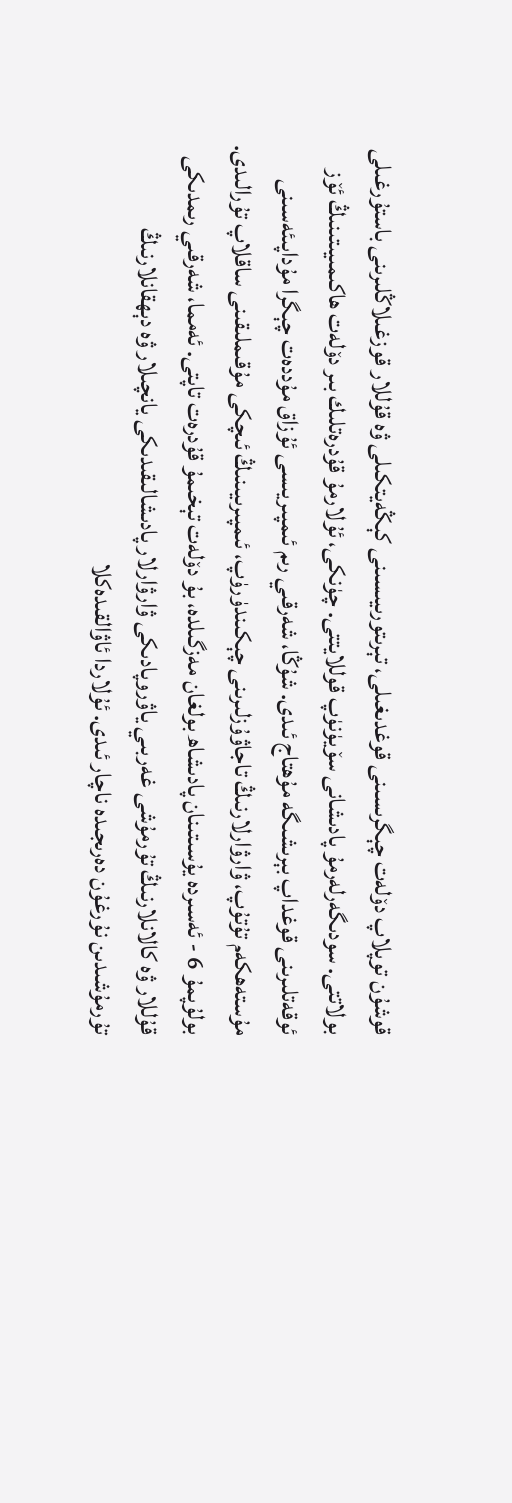قوشۇن توپلاپ دۆلەت چېگرىسىنى قوغدىغىلى، تېرىتورىيىسىنى كېڭەيتكىلى ۋە قۇللار قوزغىلاڭلىرىنى باستۇرغىلى بولاتتى. سودىگەرلەرمۇ پادىشانى سۆيۈنۈپ قوللايتتى. چۈنكى، ئۇلارمۇ قۇدرەتلىك بىر دۆلەت ھاكىمىيىتىنىڭ ئۆز ئوقەتلىرىنى قوغداپ بېرىشىگە مۇھتاج ئىدى. شۇڭا، شەرقىي رىم ئىمپىريىسى ئۇزاق مۇددەت چېگرا مۇداپىئەسىنى مۇستەھكەم تۇتۇپ، ۋارۋارلارنىڭ تاجاۋۇزلىرىنى چېكىندۈرۈپ، ئىمپىرىيىنىڭ ئىچكى مۇقىملىقىنى ساقلاپ تۇرالىدى. بولۇپمۇ 6 - ئەسىردە يۇسىتىنان پادىشاھ بولغان مەزگىلدە، بۇ دۆلەت تېخىمۇ قۇدرەت تاپتى. ئەمما، شەرقىي رىمدىكى قۇللار ۋە كالانلارنىڭ تۇرمۇشى غەربىي ياۋروپادىكى ۋارۋارلار پادىشالىقىدىكى يانچىلار ۋە دېھقانلارنىڭ تۇرمۇشىدىن نۇرغۇن دەرىجىدە ناچار ئىدى. ئۇلاردا ئاۋالقىدەكلا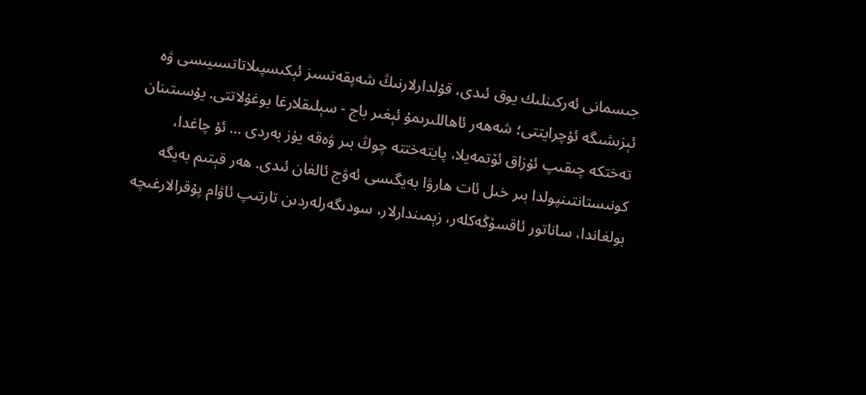جىسمانى ئەركىنلىك يوق ئىدى، قۇلدارلارنىڭ شەپقەتسىز ئېكىسپىلاتاتسىيىسى ۋە ئېزىشىگە ئۇچرايتتى؛ شەھەر ئاھاللىرىمۇ ئېغىر باج - سېلىقلارغا بوغۇلاتتى. يۇسىتىنان تەختكە چىقىپ ئۇزاق ئۆتمەيلا، پايتەختتە چوڭ بىر ۋەقە يۈز بەردى … ئۇ چاغدا، كونىستانتىنپولدا بىر خىل ئات ھارۋا بەيگىسى ئەۋج ئالغان ئىدى. ھەر قېتىم بەيگە بولغاندا، ساناتور ئاقسۆڭەكلەر، زېمىندارلار، سودىگەرلەردىن تارتىپ ئاۋام پۇقرالارغىچە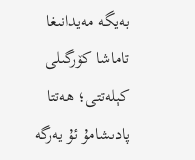بەيگە مەيدانىغا تاماشا كۆرگىلى كېلەتتى؛ ھەتتا پادىشامۇ ئۇ يەرگە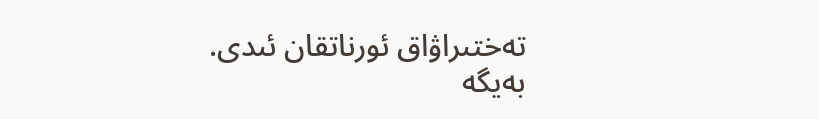تەختىراۋاق ئورناتقان ئىدى. بەيگە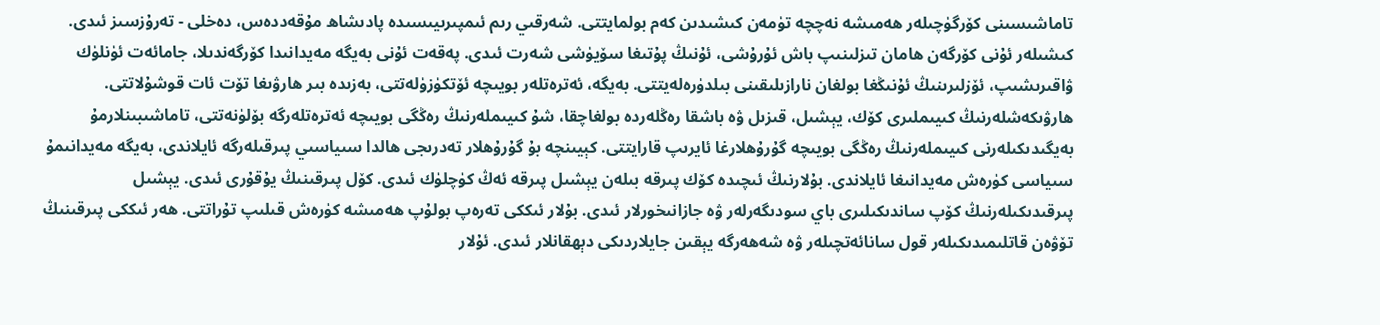تاماشىسىنى كۆرگۈچىلەر ھەمىشە نەچچە تۈمەن كىشىدىن كەم بولمايتتى. شەرقىي رىم ئىمپىرىيىسىدە پادىشاھ مۇقەددەس، دەخلى - تەرۇزسىز ئىدى. كىشىلەر ئۇنى كۆرگەن ھامان تىزلىنىپ باش ئۇرۇشى، ئۇنىڭ پۇتىغا سۆيۈشى شەرت ئىدى. پەقەت ئۇنى بەيگە مەيدانىدا كۆرگەندىلا، جامائەت ئۈنلۈك ۋاقىرىشىپ، ئۆزلىرىنىڭ ئۇنىڭغا بولغان نارازىلىقىنى بىلدۈرەلەيتتى. بەيگە، ئەترەتلەر بويىچە ئۆتكۈزۈلەتتى، بەزىدە بىر ھارۋىغا تۆت ئات قوشۇلاتتى. ھارۋىكەشلەرنىڭ كىيىملىرى كۆك، يېشىل، قىزىل ۋە باشقا رەڭلەردە بولغاچقا، شۇ كىيىملەرنىڭ رەڭگى بويىچە ئەترەتلەرگە بۆلۈنەتتى، تاماشىبىنلارمۇ بەيگىدىكىلەرنى كىيىملەرنىڭ رەڭگى بويىچە گۇرۇھلارغا ئايرىپ قارايتتى. كېيىنچە بۇ گۇرۇھلار تەدرىجى ھالدا سىياسىي پىرقىلەرگە ئايلاندى، بەيگە مەيدانىمۇ سىياسى كۈرەش مەيدانىغا ئايلاندى. بۇلارنىڭ ئىچىدە كۆك پىرقە بىلەن يېشىل پىرقە ئەڭ كۈچلۈك ئىدى. كۆل پىرقىنىڭ يۇقۇرى ئىدى. يېشىل پىرقىدىكىلەرنىڭ كۆپ ساندىكىلىرى باي سودىگەرلەر ۋە جازانىخورلار ئىدى. بۇلار ئىككى تەرەپ بولۇپ ھەمىشە كۈرەش قىلىپ تۇراتتى. ھەر ئىككى پىرقىنىڭ تۆۋەن قاتلىمىدىكىلەر قول سانائەتچىلەر ۋە شەھەرگە يېقىن جايلاردىكى دېھقانلار ئىدى. ئۇلار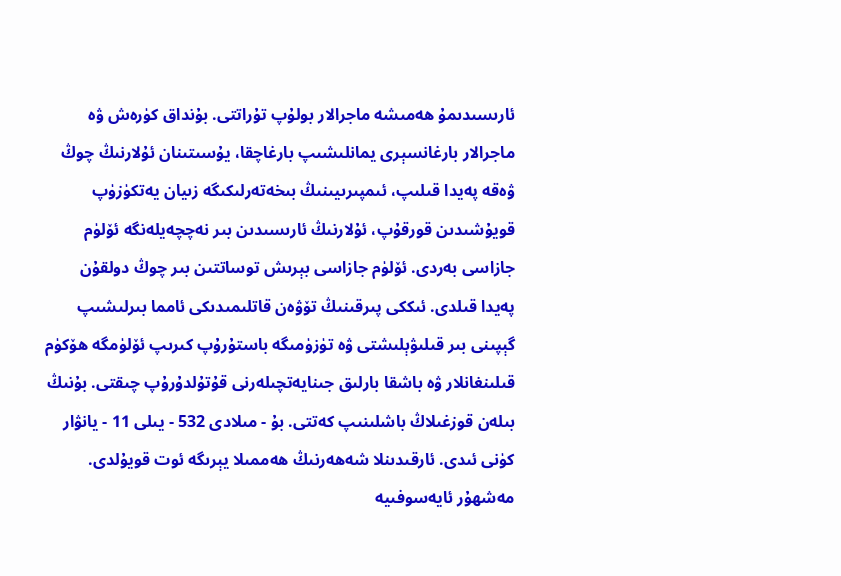ئارىسىدىمۇ ھەمىشە ماجرالار بولۇپ تۇراتتى. بۇنداق كۈرەش ۋە ماجرالار بارغانسېرى يمانلىشىپ بارغاچقا، يۇسىتىنان ئۇلارنىڭ چوڭ ۋەقە پەيدا قىلىپ، ئىمپىرىيىنىڭ بىخەتەرلىكىگە زىيان يەتكۈزۈپ قويۇشىدىن قورقۇپ، ئۇلارنىڭ ئارىسىدىن بىر نەچچەيلەنگە ئۆلۈم جازاسى بەردى. ئۆلۈم جازاسى بېرىش توساتتىن بىر چوڭ دولقۇن پەيدا قىلدى. ئىككى پىرقىنىڭ تۆۋەن قاتلىمىدىكى ئامما بىرلىشىپ گېپىنى بىر قىلىۋېلىشتى ۋە تۈزۈمىگە باستۇرۇپ كىرىپ ئۆلۈمگە ھۆكۈم قىلىنغانلار ۋە باشقا بارلىق جىنايەتچىلەرنى قۇتۇلدۇرۇپ چىقتى. بۇنىڭ بىلەن قوزغىلاڭ باشلىنىپ كەتتى. بۇ - مىلادى 532 - يىلى 11 - يانۋار كۈنى ئىدى. ئارقىدىنلا شەھەرنىڭ ھەممىلا يېرىگە ئوت قويۇلدى. مەشھۇر ئايەسوفىيە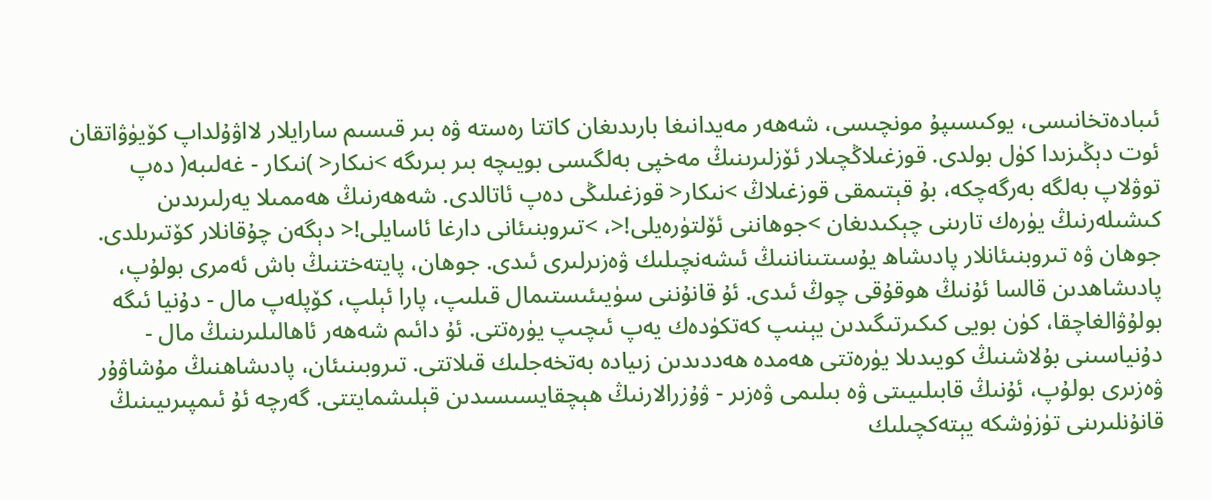ئىبادەتخانىسى، يوكىسىپۇ مونچىسى، شەھەر مەيدانىغا بارىدىغان كاتتا رەستە ۋە بىر قىسىم سارايلار لااۋۇلداپ كۆيۈۋاتقان ئوت دېڭىزىدا كۈل بولدى. قوزغىلاڭچىلار ئۆزلىرىنىڭ مەخپى بەلگىسى بويىچە بىر بىرىگە >نىكار< )نىكار - غەلىبە( دەپ توۋلاپ بەلگە بەرگەچكە، بۇ قېتىمقى قوزغىلاڭ >نىكار< قوزغىلىڭى دەپ ئاتالدى. شەھەرنىڭ ھەممىلا يەرلىرىدىن كىشىلەرنىڭ يۈرەك تارىنى چېكىدىغان >جوھاننى ئۆلتۈرەيلى!<، >تىروبنىئانى دارغا ئاسايلى!< دېگەن چۇقانلار كۆتىرىلدى. جوھان ۋە تىروبنىئانلار پادىشاھ يۇسىتىناننىڭ ئىشەنچىلىك ۋەزىرلىرى ئىدى. جوھان، پايتەختنىڭ باش ئەمرى بولۇپ، پادىشاھدىن قالسا ئۇنىڭ ھوقۇقى چوڭ ئىدى. ئۇ قانۇننى سۈيىئىستىمال قىلىپ، پارا ئېلپ، كۆپلەپ مال - دۇنيا ئىگە بولۇۋالغاچقا، كۈن بويى كىكىرتىگىدىن يېنىپ كەتكۈدەك يەپ ئىچىپ يۈرەتتى. ئۇ دائىم شەھەر ئاھالىلىرىنىڭ مال - دۇنياسىنى بۇلاشنىڭ كويىدىلا يۈرەتتى ھەمدە ھەددىدىن زىيادە بەتخەجلىك قىلاتتى. تىروبىنىئان، پادىشاھنىڭ مۇشاۋۇر ۋەزىرى بولۇپ، ئۇنىڭ قابىلىيىتى ۋە بىلىمى ۋەزىر - ۋۇزرالارنىڭ ھېچقايسىسىدىن قېلىشمايتتى. گەرچە ئۇ ئىمپىرىيىنىڭ قانۇنلىرىنى تۈزۈشكە يېتەكچىلىك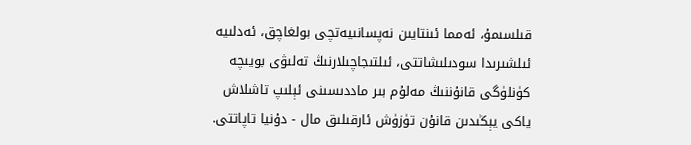قىلسىمۇ، ئەمما ئىنتايىن نەپسانىيەتچى بولغاچق، ئەدلىيە ئىلشىرىدا سودىلىشاتتى، ئىلتىجاچىلارنىڭ تەلىۋى بويىچە كۈنلۈگى قانۇننىڭ مەلۇم بىر ماددىسىنى ئېلىپ تاشلاش ياكى يېڭىدىن قانۇن تۈزۈش ئارقىلىق مال - دۇنيا تاپاتتى.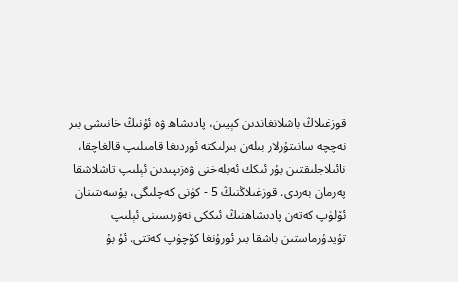قوزغىلاڭ باشلانغاندىن كېيىن، پادىشاھ ۋە ئۇنىڭ خانىشى بىر نەچچە سانىتۇرلار بىلەن بىرلىكتە ئوردىغا قامىلىپ قالغاچقا، نائىلاجلىقتىن بۇر ئىكك ئەبلەخنى ۋەزىپىدىن ئېلىپ تاشلاشقا پەرمان بەردى. قوزغىلاڭنىڭ 5 - كۈنى كەچلىگى، يۇسەىتىنان ئۆلۈپ كەتەن پادىشاھنىڭ ئىككى نەۋرىسىنى ئېلىپ تۇيدۇرماستىن باشقا بىر ئورۇنغا كۆچۈپ كەتتى. ئۇ بۇ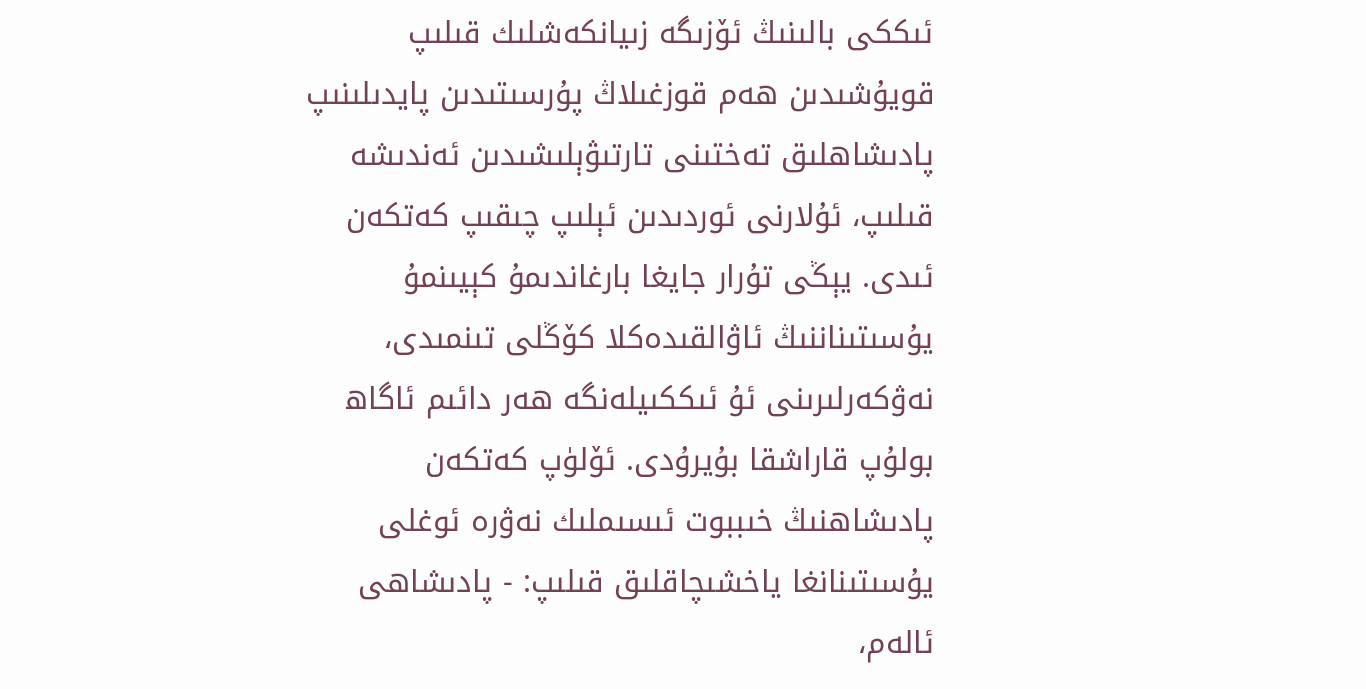ئىككى بالىنىڭ ئۆزىگە زىيانكەشلىك قىلىپ قويۇشىدىن ھەم قوزغىلاڭ پۇرسىتىدىن پايدىلىنىپ پادىشاھلىق تەختىنى تارتىۋېلىشىدىن ئەندىشە قىلىپ، ئۇلارنى ئوردىدىن ئېلىپ چىقىپ كەتكەن ئىدى. يېڭى تۇرار جايغا بارغاندىمۇ كېيىنمۇ يۇسىتىناننىڭ ئاۋالقىدەكلا كۆڭلى تىنمىدى، نەۋكەرلىرىنى ئۇ ئىككىيلەنگە ھەر دائىم ئاگاھ بولۇپ قاراشقا بۇيرۇدى. ئۆلۈپ كەتكەن پادىشاھنىڭ خىببوت ئىسىملىك نەۋرە ئوغلى يۇسىتىنانغا ياخشىچاقلىق قىلىپ: - پادىشاھى ئالەم،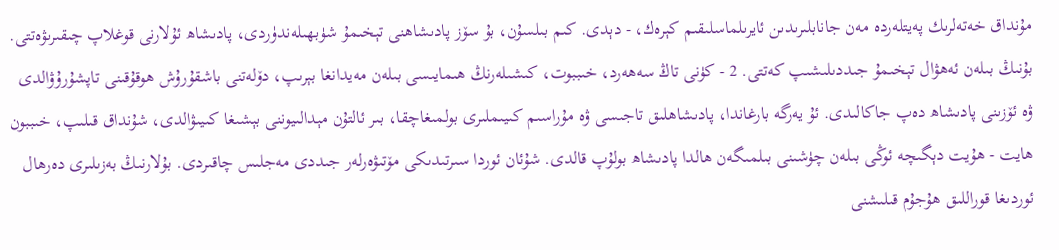مۇنداق خەتەلرىك پەيتلەردە مەن جانابلىرىدىن ئايرىلماسلىقىم كېرەك، - دېدى. كىم بىلسۇن، بۇ سۆز پادىشاھنى تېخىمۇ شۈبھىلەندۈردى، پادىشاھ ئۇلارنى قوغلاپ چىقىرىۋەتتى. بۇنىڭ بىلەن ئەھۋال تېخىمۇ جىددىلىشىپ كەتتى. 2 - كۈنى تاڭ سەھەرد، خىببوت، كىشىلەرنڭ ھىمايىسى بىلەن مەيدانغا بېرىپ، دۆلەتنى باشقۇرۇش ھوقۇقىنى تاپشۇرۇۋالدى ۋە ئۆزىنى پادىشاھ دەپ جاكالىدى. ئۇ يەرگە بارغاندا، پادىشاھلىق تاجىسى ۋە مۇراسىم كىيىملىرى بولمىغاچقا، بىر ئالتۇن مېدالىيوننى بېشىغا كىيىۋالدى، شۇنداق قىلىپ، خىببون ھايت - ھۇيت دېگىچە ئوڭى بىلەن چۈشىنى بىلمىگەن ھالدا پادىشاھ بولۇپ قالدى. شۇئان ئوردا سىرتىدىكى مۆتىۋەرلەر جىددى مەجلىس چاقىردى. بۇلارنىڭ بەزىلىرى دەرھال ئوردىغا قوراللىق ھۇجۇم قىلىشنى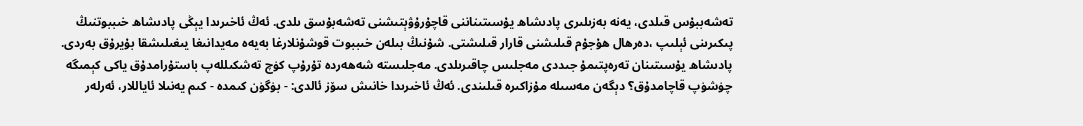تەشەببۇس قىلدى، يەنە بەزىلىرى پادىشاھ يۇسىتىناننى قاچۇرۇۋېتىشنى تەشەبۇسق ىلدى. ئەڭ ئاخىرىدا يېڭى پادىشاھ خىببوتنىڭ پىكىرىنى ئېلىپ ،دەرھال ھۇجۇم قىلىشنى قارار قىلىشتى. شۇنىڭ بىلەن خىببوت قوشۇنلارغا بەيەە مەيدانىغا يىغىلىشقا بۇيرۇق بەردى. پادىشاھ يۇسىتىنان تەرەپتىمۇ جىددى مەجلىس چاقىرىلدى. مەجلىستە شەھەردە تۇرۇپ كۈچ تەشكىللەپ باستۇرامدۇق ياكى كېمىگە چۈشۈپ قاچامدۇق؟ دېگەن مەسىلە مۇزاكىرە قىلىندى. ئەڭ ئاخىرىدا خانىش سۆز ئالدى: - بۈگۈن كىمدە - كىم يەنىلا ئاياللار، ئەرلەر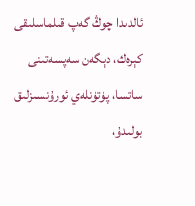ئالدىدا چوڭ گەپ قىلماسلىقى كېرەك، دېگەن سەپسەتىنى ساتسا، پۈتۈنلەي ئورۇنسىزلىق بولىدۇ،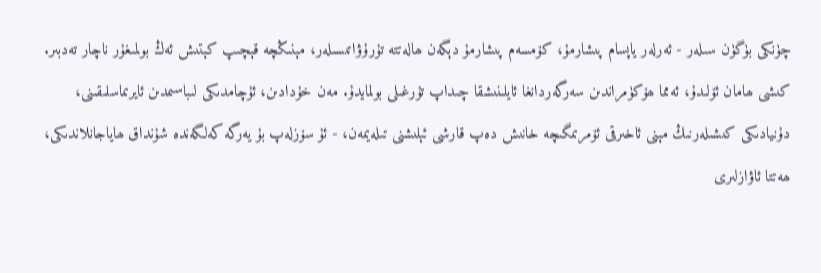چۈنكى بۈگۈن سىلەر - ئەرلەر ياپسام پىشارمۇ، كۆمسەم پىشارمۇ دېگەن ھالەتتە تۇرۇۋاتىسىلەر، مېنىڭچە قېچىپ كېتىش ئەڭ بولمىغۇر ناچار تەدبىر. كىشى ھامان ئۆلىدۇ، ئەمما ھۆكۈمراندىن سەرگەردانغا ئايلىنىشقا چىداپ تۇرغىلى بولمايدۇ. مەن خۇدادىن، ئۇچامدىكى لىباسىمدىن ئايرىماسلىقىنى، دۇنيادىكى كىشىلەرنىڭ مېنى ئاخىرقى ئۆمرىمگىچە خانىش دەپ قارشى ئېلىشنى تىلەيمەن، - ئۇ سۆزلەپ بۇ يەرگە كەلگەندە شۇنداق ھاياجانلاندىكى، ھەتتا ئاۋازلىرى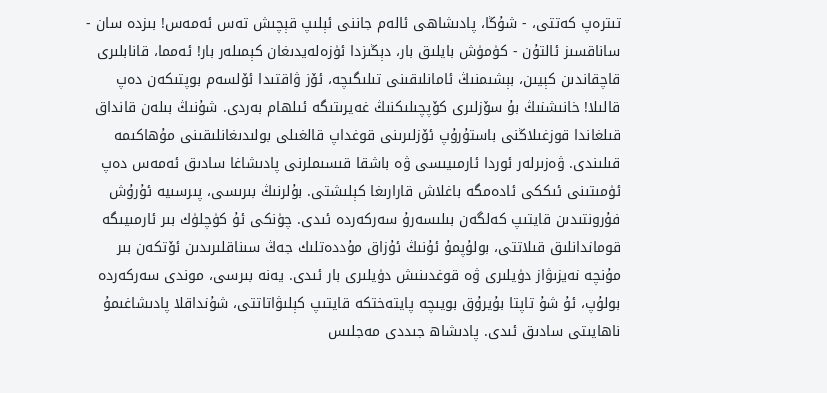تىترەپ كەتتى، - شۇڭا، پادىشاھى ئالەم جاننى ئېلىپ قېچىش تەس ئەمەس! بىزدە سان - ساناقسىز ئالتۇن - كۈمۈش بايلىق بار، دېڭىزدا ئۈزەلەيدىغان كېمىلەر بار! ئەمما، قانابلىرى قاچقاندىن كېيىن، بېشىمنىڭ ئامانلىقىنى تىلىگىچە، ئۆز ۋاقتىدا ئۆلسەم بوپتىكەن دەپ قالىلا! خانىشنىڭ بۇ سۆزلىرى كۆپچىلىكنىڭ غەيرىتىگە ئىلھام بەردى. شۇنىڭ بىلەن قانداق قىلغاندا قوزغىلاڭنى باستۇرۇپ ئۆزلىرىنى قوغداپ قالغىلى بولىدىغانلىقىنى مۇھاكىمە قىلىندى. ۋەزىرلەر ئوردا ئارمىيىسى ۋە باشقا قىسىملرنى پادىشاغا سادىق ئەمەس دەپ ئۈمىتىنى ئىككى ئادەمگە باغلاش قارارىغا كېلىشتى. بۇلرنىڭ بىرىسى، پىرسىيە ئۇرۇش فۇرونتىدىن قايتىپ كەلگەن بىلىسەرۇ سەركەردە ئىدى. چۈنكى ئۇ كۈچلۈك بىر ئارمىيىگە قوماندانلىق قىلاتتى، بولۇپمۇ ئۇنىڭ ئۇزاق مۇددەتلىك جەڭ سىناقلىرىدىن ئۆتكەن بىر مۇنچە نەيزىۋاز دۈيلىرى ۋە قوغدىنىش دۈيلىرى بار ئىدى. يەنە بىرسى، موندى سەركەردە بولۇپ، ئۇ شۇ تاپتا بۇيرۇق بويىچە پايتەختكە قايتىپ كېلىۋاتاتتى، شۇنداقلا پادىشاغىمۇ ناھايىتى سادىق ئىدى. پادىشاھ جىددى مەجلىس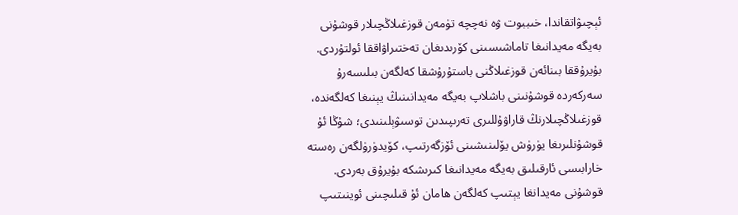ئېچىۋاتقاندا، خىببوت ۋە نەچچە تۈمەن قوزغىلاڭچىلار قوشۇنى بەيگە مەيدانىغا تاماشىسىنى كۆرىدىغان تەختىراۋاققا ئولتۇردى. بۇيرۇققا بىنائەن قوزغىلاڭنى باستۇرۇشقا كەلگەن بىلىسەرۇ سەركەردە قوشۇنىنى باشلاپ بەيگە مەيدانىنىڭ يېنىغا كەلگەندە، قوزغىلاڭچىلارنڭ قاراۋۇللىرى تەرىپىدىن توسىۋېلىنىدى؛ شۇڭا ئۇ قوشۇنلىرىغا يۈرۈش يۆلىنىشىنى ئۆزگەرتىپ، كۆيدۈرۈلگەن رەستە خارابىسى ئارقىلىق بەيگە مەيدانىغا كىرىشكە بۇيرۇق بەردى. قوشۇنى مەيدانغا يېتىپ كەلگەن ھامان ئۇ قىلىچىنى ئوينىتىپ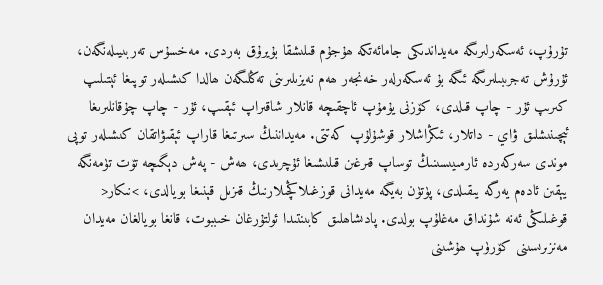تۇرۇپ، ئەسكەرلىرىگە مەيداندىكى جامائەتكە ھۇجۇم قىلىشقا بۇيرۇق بەردى. مەخسۇس تەربىيىلەنگەن، ئۇرۇش تەجرىبىلىرىگە ئىگە بۇ ئەسكەرلەر خەنجەر ھەم نەيزىلىرىنى تەڭلىگەن ھالدا كىشىلەر توپىغا ئېتىلىپ كىرىپ ئۇر - چاپ قىلدى، كۆزنى يۇمۇپ ئاچقىچە قانلار شاقىراپ ئېقىپ، ئۇر - چاپ چۇقانلىرىغا ئېچىنىشلىق ۋاي - داتلار، ئىڭراشلار قوشۇلۇپ كەتتى. مەيداننىڭ سىرتىغا قاراپ ئېقىۋاتقان كىشىلەر توپى موندى سەركەردە ئارمىيىسىنىڭ توساپ قىرغىن قىلىشىغا ئۇچرىدى، ھەش - پەش دېگىچە تۆت تۈمەنگە يېقىن ئادەم يەرگە يىقىلدى، پۈتۈن بەيگە مەيدانى قوزغىلاڭچىلارنىڭ قىزىل قېنىغا بويالدى، >نىكار< قوغىلىڭى ئەنە شۇنداق مەغلۇپ بولدى. پادىشاھلىق كابىنتىدا ئولتۇرغان خىببوت، قانغا بويالغان مەيدان مەنزىرىسىنى كۆرۈپ ھۇشىنى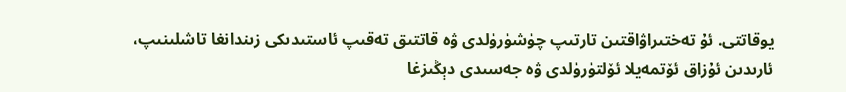يوقاتتى. ئۇ تەختىراۋاقتىن تارتىپ چۈشۈرۈلدى ۋە قاتتىق تەقىپ ئاستىدىكى زىندانغا تاشلىنىپ، ئارىدىن ئۇزاق ئۆتمەيلا ئۆلتۈرۈلدى ۋە جەسىدى دېڭىزغا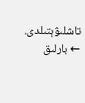تاشلىۋېتىلدى.
← بارلىق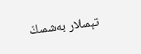تېمىلار بەشمىڭ